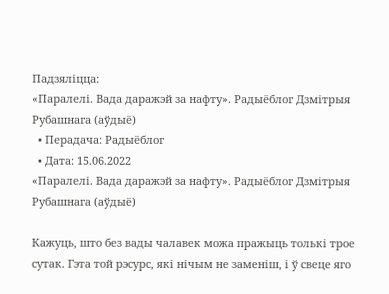Падзяліцца:
«Паралелі. Вада даражэй за нафту». Радыёблог Дзмітрыя Рубашнага (аўдыё)
  • Перадача: Радыёблог
  • Дата: 15.06.2022
«Паралелі. Вада даражэй за нафту». Радыёблог Дзмітрыя Рубашнага (аўдыё)

Кажуць, што без вады чалавек можа пражыць толькі трое сутак. Гэта той рэсурс, які нічым не заменіш, і ў свеце яго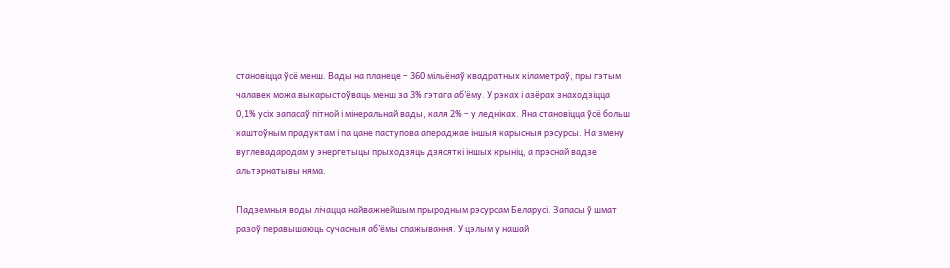становіцца ўсё менш. Вады на планеце – 360 мільёнаў квадратных кіламетраў, пры гэтым чалавек можа выкарыстоўваць менш за 3% гэтага аб’ёму. У рэках і азёрах знаходзіцца 0,1% усіх запасаў пітной і мінеральнай вады, каля 2% – у ледніках. Яна становіцца ўсё больш каштоўным прадуктам і па цане паступова апераджае іншыя карысныя рэсурсы. На змену вуглевадародам у энергетыцы прыходзяць дзясяткі іншых крыніц, а прэснай вадзе альтэрнатывы няма.

Падземныя воды лічацца найважнейшым прыродным рэсурсам Беларусі. Запасы ў шмат разоў перавышаюць сучасныя аб’ёмы спажывання. У цэлым у нашай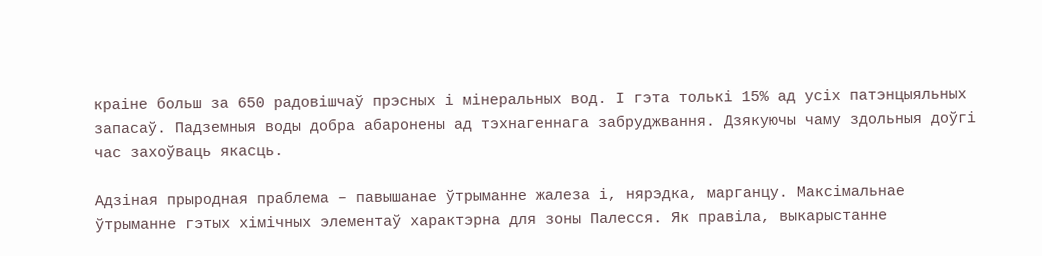краіне больш за 650 радовішчаў прэсных і мінеральных вод. І гэта толькі 15% ад усіх патэнцыяльных запасаў. Падземныя воды добра абаронены ад тэхнагеннага забруджвання. Дзякуючы чаму здольныя доўгі час захоўваць якасць.

Адзіная прыродная праблема – павышанае ўтрыманне жалеза і, нярэдка, марганцу. Максімальнае ўтрыманне гэтых хімічных элементаў характэрна для зоны Палесся. Як правіла, выкарыстанне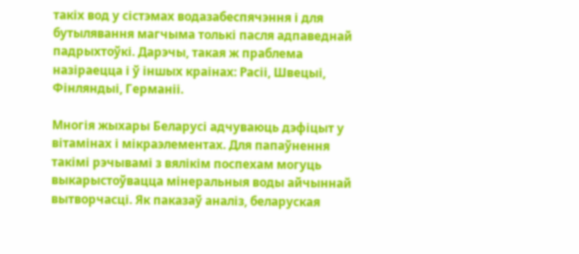такіх вод у сістэмах водазабеспячэння і для бутылявання магчыма толькі пасля адпаведнай падрыхтоўкі. Дарэчы, такая ж праблема назіраецца і ў іншых краінах: Расіі, Швецыі, Фінляндыі, Германіі.

Многія жыхары Беларусі адчуваюць дэфіцыт у вітамінах і мікраэлементах. Для папаўнення такімі рэчывамі з вялікім поспехам могуць выкарыстоўвацца мінеральныя воды айчыннай вытворчасці. Як паказаў аналіз, беларуская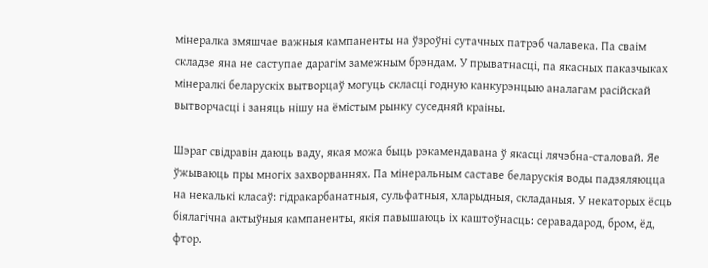мінералка змяшчае важныя кампаненты на ўзроўні сутачных патрэб чалавека. Па сваім складзе яна не саступае дарагім замежным брэндам. У прыватнасці, па якасных паказчыках мінералкі беларускіх вытворцаў могуць скласці годную канкурэнцыю аналагам расійскай вытворчасці і заняць нішу на ёмістым рынку суседняй краіны.

Шэраг свідравін даюць ваду, якая можа быць рэкамендавана ў якасці лячэбна-сталовай. Яе ўжываюць пры многіх захворваннях. Па мінеральным саставе беларускія воды падзяляюцца на некалькі класаў: гідракарбанатныя, сульфатныя, хларыдныя, складаныя. У некаторых ёсць біялагічна актыўныя кампаненты, якія павышаюць іх каштоўнасць: серавадарод, бром, ёд, фтор.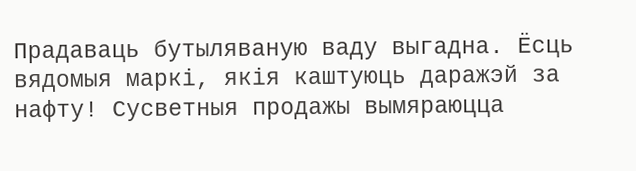Прадаваць бутыляваную ваду выгадна. Ёсць вядомыя маркі, якія каштуюць даражэй за нафту! Сусветныя продажы вымяраюцца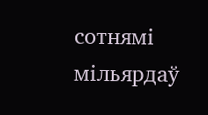сотнямі мільярдаў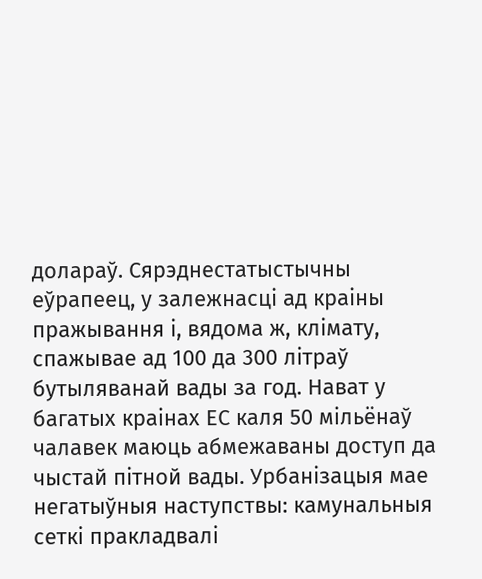долараў. Сярэднестатыстычны еўрапеец, у залежнасці ад краіны пражывання і, вядома ж, клімату, спажывае ад 100 да 300 літраў бутыляванай вады за год. Нават у багатых краінах ЕС каля 50 мільёнаў чалавек маюць абмежаваны доступ да чыстай пітной вады. Урбанізацыя мае негатыўныя наступствы: камунальныя сеткі пракладвалі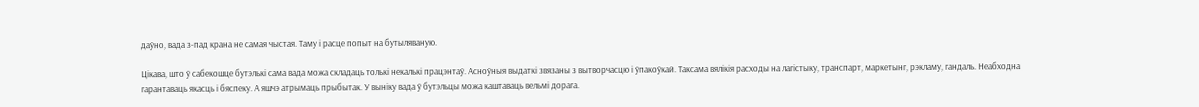даўно, вада з-пад крана не самая чыстая. Таму і расце попыт на бутыляваную.

Цікава, што ў сабекошце бутэлькі сама вада можа складаць толькі некалькі працэнтаў. Асноўныя выдаткі звязаны з вытворчасцю і ўпакоўкай. Таксама вялікія расходы на лагістыку, транспарт, маркетынг, рэкламу, гандаль. Неабходна гарантаваць якасць і бяспеку. А яшчэ атрымаць прыбытак. У выніку вада ў бутэльцы можа каштаваць вельмі дорага.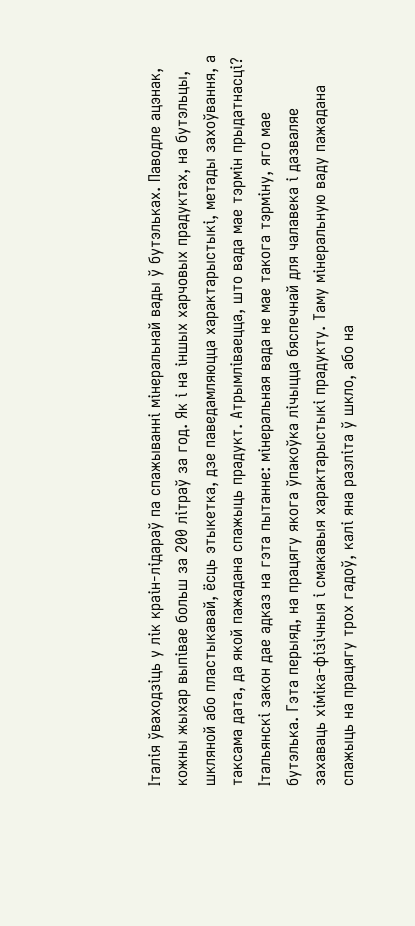Італія ўваходзіць у лік краін-лідараў па спажыванні мінеральнай вады ў бутэльках. Паводле ацэнак, кожны жыхар выпівае больш за 200 літраў за год. Як і на іншых харчовых прадуктах, на бутэльцы, шкляной або пластыкавай, ёсць этыкетка, дзе паведамляюцца характарыстыкі, метады захоўвання, а таксама дата, да якой пажадана спажыць прадукт. Атрымліваецца, што вада мае тэрмін прыдатнасці? Італьянскі закон дае адказ на гэта пытанне: мінеральная вада не мае такога тэрміну, яго мае бутэлька. Гэта перыяд, на працягу якога ўпакоўка лічыцца бяспечнай для чалавека і дазваляе захаваць хіміка-фізічныя і смакавыя характарыстыкі прадукту. Таму мінеральную ваду пажадана спажыць на працягу трох гадоў, калі яна разліта ў шкло, або на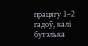працягу 1–2 гадоў, калі бутэлька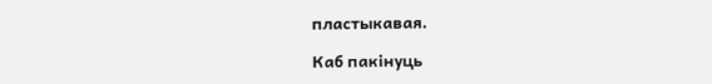пластыкавая.

Каб пакінуць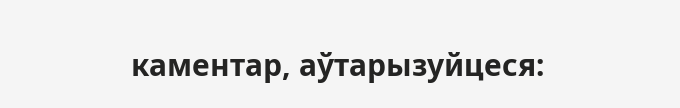каментар, аўтарызуйцеся: